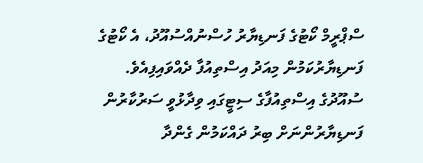ސްޕްރީމް ކޯޓުގެ ފަނޑިޔާރު ހުސްނުއްސުއޫދު، އެ ކޯޓުގެ ފަނޑިޔާރުކަމުން މިއަދު އިސްތިއުފާ ދެއްވައިފިއެވެ.
ސުއޫދުގެ އިސްތިއުފާގެ ސިޓީގައި ވިދާޅުވީ ސަރުކާރުން ފަނޑިޔާރުންނަށް ބިރު ދައްކަމުން ގެންދާ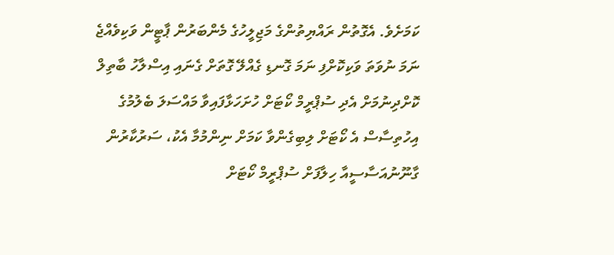ކަމަށެވެ. އެގޮތުން ރައްޔިތުންގެ މަޖިލީހުގެ މެންބަރުން ޕާޓީން ވަކިވެއްޖެ ނަމަ ނުވަތަ ވަކިކޮށްފި ނަމަ ގޮނޑި ގެއްލޭ ގޮތަށް ގެނައި އިސްލާހު ބާތިލް ކޮށްދިނުމަށް އެދި ސުޕްރީމް ކޯޓަށް ހުށަހަޅާފައިވާ މައްސަލަ ބެލުމުގެ އިހުތިސާސް އެ ކޯޓަށް ލިބިގެންވާ ކަމަށް ނިންމުމާ އެކު، ސަރުކާރުން ގާނޫނުއަސާސީއާ ހިލާފަށް ސުޕްރީމް ކޯޓަށް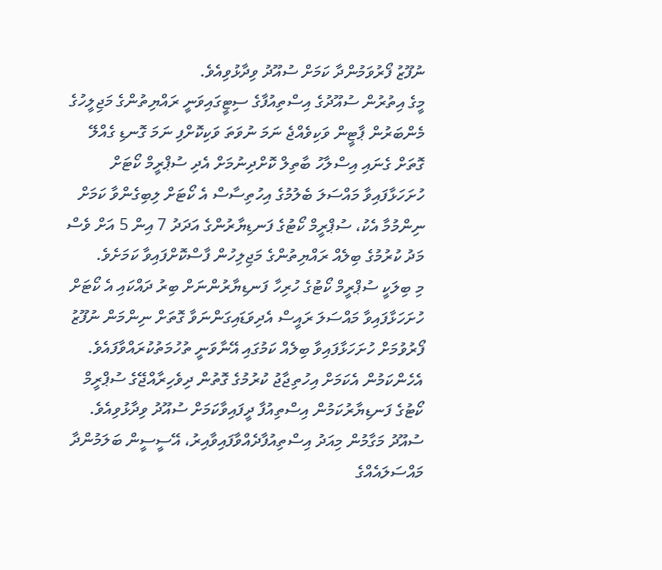ނުފޫޒު ފޯރުވަމުންދާ ކަމަށް ސުއޫދު ވިދާޅުވިއެވެ.
މީގެ އިތުރުން ސުއޫދުގެ އިސްތިއުފާގެ ސިޓީގައިވަނީ ރައްޔިތުންގެ މަޖިލީހުގެ މެންބަރުން ޕާޓީން ވަކިވެއްޖެ ނަމަ ނުވަތަ ވަކިކޮށްފި ނަމަ ގޮނޑި ގެއްލޭ ގޮތަށް ގެނައި އިސްލާހު ބާތިލް ކޮށްދިނުމަށް އެދި ސުޕްރީމް ކޯޓަށް ހުށަހަޅާފައިވާ މައްސަލަ ބެލުމުގެ އިހުތިސާސް އެ ކޯޓަށް ލިބިގެންވާ ކަމަށް ނިންމުމާ އެކު، ސުޕްރީމް ކޯޓުގެ ފަނޑިޔާރުންގެ އަދަދު 7 އިން 5 އަށް ވެސް މަދު ކުރުމުގެ ބިލެއް ރައްޔިތުންގެ މަޖިލިހުން ފާސްކޮށްފައިވާ ކަމަށެވެ.
މި ބިލަކީ ސުޕްރީމް ކޯޓުގެ ހުރިހާ ފަނޑިޔާރުންނަށް ބިރު ދައްކައި އެ ކޯޓަށް ހުށަހަޅާފައިވާ މައްސަލަ ރައީސް އެދިވަޑައިގަންނަވާ ގޮތަށް ނިންމަން ނުފޫޒު ފޯރުވުމަށް ހުށަހަޅާފައިވާ ބިލެއް ކަމުގައި އޭނާވަނީ ތުހުމަތުކުރައްވާފައެވެ. އެހެންކަމުން އެކަމަށް އިހުތިޖާޖު ކުރުމުގެ ގޮތުން ދިވެހިރާއްޖޭގެ ސުޕްރީމް ކޯޓުގެ ފަނޑިޔާރުކަމުން އިސްތިއުފާ ދީފައިވާކަމަށް ސުއޫދު ވިދާޅުވިއެވެ.
ސުއޫދު މަގާމުން މިއަދު އިސްތިއުފާދެއްވާފައިވާއިރު، އޭސީސީން ބަލަމުންދާ މައްސަލައެއްގެ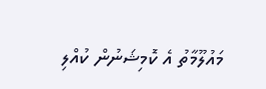މައުލޫމާތު އެ ކޮމިޝަނުން ކުއްލި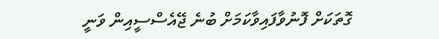ގޮތަކަށް ފޮނުވާފައިވާކަމަށް ބުނެ ޖޭއެސްސީއިން ވަނީ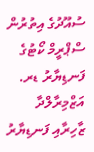ސުއޫދުގެ އިތުރުން ސްޕްރީމް ކޯޓުގެ ފަނޑިޔާރު ޑރ. އަޒްމިރާލްދާ ޒާހިރާއި ފަނޑިޔާރު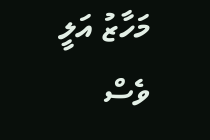މަހާޒު އަލީ ވެސް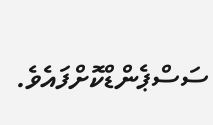ސަސްޕެންޑްކޮށްފައެވެ.